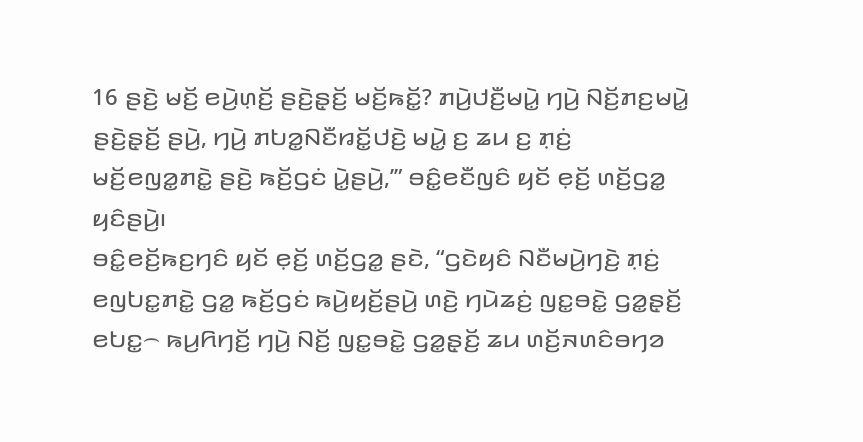16 ꤔꤢꤧ꤬ ꤗꤢꤩ꤬ ꤕꤣꤧ꤬ꤛ꤫ꤢꤩ꤬ ꤔꤢꤧ꤬ꤔ꤫ꤢꤩ꤬ ꤗꤢꤩ꤬ꤒꤢꤩ꤭? ꤊꤣꤧ꤬ꤓꤢꤪ꤬ꤗꤣꤧ꤭ ꤚꤣꤧ꤬ ꤡꤢꤩ꤬ꤊꤢ꤬ꤗꤣꤧ꤭ ꤔꤢꤧ꤬ꤔ꤫ꤢꤩ꤬ ꤔꤣꤧ꤬, ꤚꤣꤧ꤬ ꤊꤝꤤ꤭ꤡꤢꤪꤙꤢꤩ꤭ꤓꤢꤧ꤬ ꤗꤣꤧ꤭ ꤢ꤬ ꤘꤣ ꤢ꤬ ꤊ꤫ꤢꤦ꤬ ꤗꤢꤩ꤬ꤕꤜꤤ꤭ꤊꤢꤧ꤭ ꤔꤢꤧ꤬ ꤒꤢꤩ꤬ꤞꤢꤦ ꤣꤧ꤭ꤔꤣꤧ꤬,’” ꤋꤢꤨ꤭ꤕꤢꤪꤜꤢꤨ ꤟꤢꤩ ꤕ꤫ꤢꤩ꤬ ꤛꤢꤩ꤬ꤞꤤ꤭ ꤟꤢꤨꤔꤣꤧ꤬꤯
ꤋꤢꤨ꤭ꤕꤢꤩ꤬ꤒꤢ꤬ꤚꤢꤨ ꤟꤢꤩ ꤕ꤫ꤢꤩ꤬ ꤛꤢꤩ꤬ꤞꤤ꤭ ꤔꤢꤧ, “ꤞꤢꤧꤟꤢꤨ ꤡꤢꤪꤗꤣꤧ꤬ꤚꤢꤧ꤬ ꤊ꤫ꤢꤦ꤬ ꤕꤜꤝꤢ꤭ꤊꤢꤧ꤭ ꤞꤤ꤭ ꤒꤢꤩ꤬ꤞꤢꤦ ꤒꤣꤧ꤬ꤟꤢꤩ꤬ꤔꤣꤧ꤬ ꤛꤢꤧ꤬ ꤚꤣꤧꤘꤢꤦ꤬ ꤜꤢ꤭ꤋꤢꤧ꤭ ꤞꤤ꤭ꤔ꤫ꤢꤩ꤬ ꤕꤝꤢ꤭꤮ ꤒꤣ꤬ꤖꤚꤢꤩ꤬ ꤚꤣꤧ꤬ ꤡꤢꤩ꤬ ꤜꤢ꤭ꤋꤢꤧ꤭ ꤞꤤ꤭ꤔ꤫ꤢꤩ꤬ ꤘꤣ ꤛꤢꤩ꤬ꤏꤛꤢꤨꤋꤚꤤ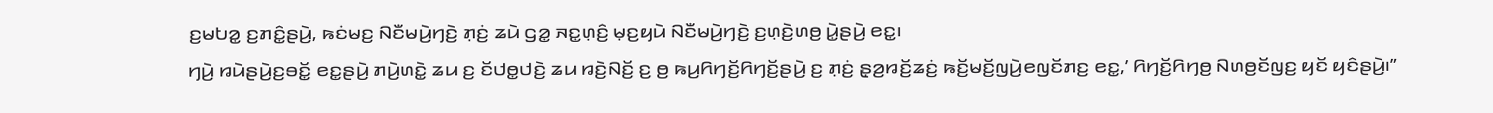ꤢ꤬ꤗꤝꤤ꤭ ꤢ꤬ꤊꤢꤨ꤭ꤔꤣꤧ꤬, ꤒꤢꤦꤗꤢ꤬ ꤡꤢꤪꤗꤣꤧ꤬ꤚꤢꤧ꤬ ꤊ꤫ꤢꤦ꤬ ꤘꤣꤧ ꤞꤤ꤭ ꤏꤢ꤭ꤛ꤫ꤢꤨ꤬ ꤗ꤫ꤢ꤬ꤟꤣꤧ ꤡꤢꤪꤗꤣꤧ꤬ꤚꤢꤧ꤬ ꤢ꤬ꤛ꤫ꤢꤧ꤬ꤛꤥ꤬ ꤣꤧ꤭ꤔꤣꤧ꤬ ꤕꤢ꤭꤯
ꤚꤣꤧ꤬ ꤙꤣꤧꤔꤣꤧ꤬ꤢ꤬ꤋꤢꤩ꤭ ꤕꤢ꤭ꤔꤣꤧ꤬ ꤊꤣꤧ꤬ꤛꤢꤧ꤭ ꤘꤣ ꤢ꤬ ꤢꤩꤓꤥ꤭ꤓꤢꤧ꤬ ꤘꤣ ꤙꤢꤧ꤬ꤡꤢꤩ꤬ ꤢ꤬ ꤥ꤬ ꤒꤣ꤬ꤖꤚꤢꤩ꤬ꤖꤚꤢꤩ꤬ꤔꤣꤧ꤬ ꤢ꤬ ꤊ꤫ꤢꤦ꤬ ꤔ꤫ꤤ꤬ꤙꤢꤩ꤬ꤘꤢꤦ꤬ ꤒꤢꤩ꤬ꤗꤢꤩ꤬ꤜꤣꤧ꤬ꤕꤜꤢꤩꤊꤢ꤬ ꤕꤢ꤭,’ ꤖꤚꤢꤩ꤬ꤖꤚꤥ꤬ ꤡꤛꤥ꤬ꤢꤩꤜꤢ꤬ ꤟꤢꤩ ꤟꤢꤨꤔꤣꤧ꤬꤯”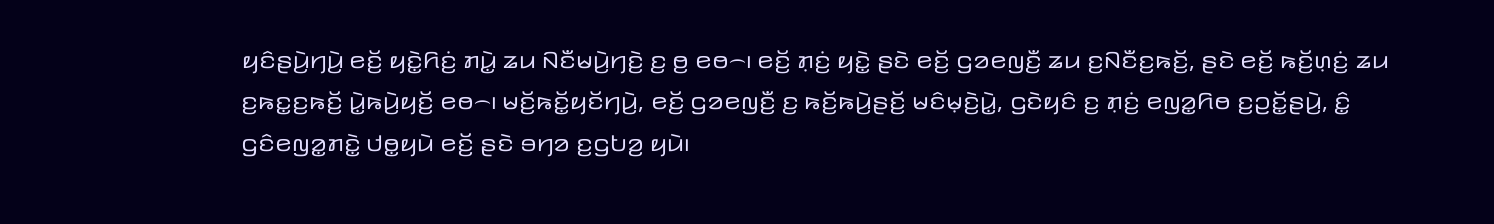ꤟꤢꤨꤔꤣꤧ꤬ꤚꤣꤧ꤬ ꤕꤢꤩ꤬ ꤟꤢꤧ꤭ꤖꤢꤦ꤬ ꤊꤣꤧ꤭ ꤘꤣ ꤡꤢꤪꤗꤣꤧ꤬ꤚꤢꤧ꤬ ꤢ꤬ ꤥ꤬ ꤕꤥ꤮꤯ ꤕꤢꤩ꤬ ꤊ꤫ꤢꤦ꤬ ꤟꤢꤧ꤭ ꤔꤢꤧ ꤕꤢꤩ꤬ ꤞꤤꤕꤜꤢꤪ꤬ ꤘꤣ ꤢ꤬ꤡꤢꤪꤢ꤬ꤒꤢꤩ꤬, ꤔꤢꤧ ꤕꤢꤩ꤬ ꤒꤢꤩ꤬ꤛ꤫ꤢꤦ꤬ ꤘꤣ ꤢ꤬ꤒꤢ꤭ꤢ꤬ꤒꤢꤩ꤬ ꤣꤧ꤭ꤒꤣꤧ꤬ꤟꤢꤩ꤬ ꤕꤥ꤮꤯ ꤗꤢꤩ꤬ꤒꤢꤩ꤭ꤟꤢꤩꤚꤣꤧ꤬, ꤕꤢꤩ꤬ ꤞꤤꤕꤜꤢꤪ꤬ ꤢ꤬ ꤒꤢꤩ꤬ꤒꤣꤧ꤬ꤔꤢꤩ꤬ ꤗꤢꤨꤗ꤫ꤢꤧ꤬ꤣꤧ꤭, ꤞꤢꤧꤟꤢꤨ ꤢ꤬ ꤊ꤫ꤢꤦ꤬ ꤕꤜꤤ꤭ꤖꤥ ꤢ꤬ꤑꤢꤩ꤭ꤔꤣꤧ꤬, ꤢꤨ꤭ ꤞꤢꤨꤕꤜꤤ꤭ꤊꤢꤧ꤭ ꤓꤥ꤭ꤟꤣꤧ ꤕꤢꤩ꤬ ꤔꤢꤧ ꤋꤚꤤ ꤢ꤬ꤞꤝꤤ꤬ ꤟꤣꤧ꤯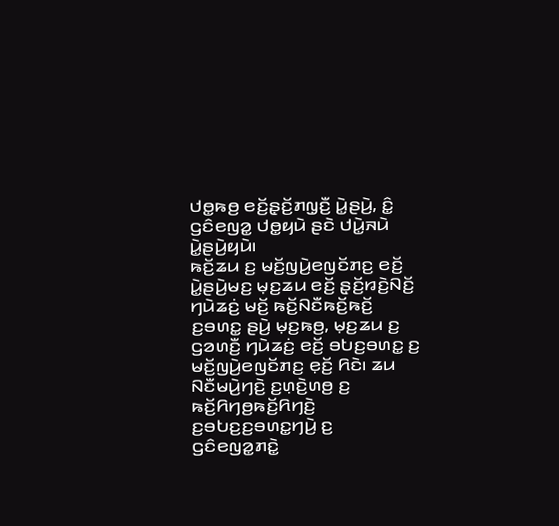ꤓꤥ꤭ꤒꤥ꤬ ꤕꤢꤩ꤬ꤔ꤫ꤢꤩ꤬ꤊꤜ꤫ꤢꤪ꤬ ꤣꤧ꤭ꤔꤣꤧ꤬, ꤢꤨ꤭ ꤞꤢꤨꤕꤜꤤ꤭ ꤓꤥ꤭ꤟꤣꤧ ꤔꤢꤧ ꤓꤣꤧ꤭ꤏꤣꤧ ꤣꤧ꤭ꤔꤣꤧ꤬ꤟꤣꤧ꤯
ꤒꤢꤩ꤬ꤘꤣ ꤢ꤬ ꤗꤢꤩ꤬ꤜꤣꤧ꤬ꤕꤜꤢꤩꤊꤢ꤬ ꤕꤢꤩ꤬ ꤣꤧ꤭ꤔꤣꤧ꤬ꤗꤢ꤬ ꤗ꤫ꤢ꤬ꤘꤣ ꤕꤢꤩ꤬ ꤔ꤫ꤢꤩ꤬ꤙꤢꤧ꤬ꤡꤢꤩ꤬ ꤚꤣꤧꤘꤢꤦ꤬ ꤗꤢꤩ꤬ ꤒꤢꤩ꤬ꤡꤢꤪꤒꤢꤩ꤬ꤒꤢꤩ꤬ ꤢ꤬ꤋꤛꤢ꤭ ꤔꤣꤧ꤬ ꤗ꤫ꤢ꤬ꤒꤥ꤬, ꤗ꤫ꤢ꤬ꤘꤣ ꤢ꤬ ꤞꤤꤛꤢꤪ꤬ ꤚꤣꤧꤘꤢꤦ꤬ ꤕꤢꤩ꤬ ꤋꤝꤢ꤬ꤋꤛꤢ꤭ ꤢ꤬ ꤗꤢꤩ꤬ꤜꤣꤧ꤬ꤕꤜꤢꤩꤊꤢ꤬ ꤕ꤫ꤢꤩ꤬ ꤖꤢꤧ꤯ ꤘꤣ ꤡꤢꤪꤗꤣꤧ꤬ꤚꤢꤧ꤬ ꤢ꤬ꤛ꤫ꤢꤧ꤬ꤛꤥ꤬ ꤢ꤬ ꤒꤢꤩ꤬ꤖꤚꤥ꤬ꤒꤢꤩ꤬ꤖꤚꤢꤧ꤬ ꤢ꤬ꤋꤝꤢ꤬ꤢ꤬ꤋꤛꤢ꤭ꤚꤣꤧ꤬ ꤢ꤬ ꤞꤢꤨꤕꤜꤤ꤭ꤊꤢꤧ꤭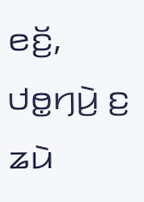ꤕꤢꤩ꤬, ꤓꤥ꤭ꤚꤣꤧ꤬ ꤢ꤬ ꤘꤣꤧ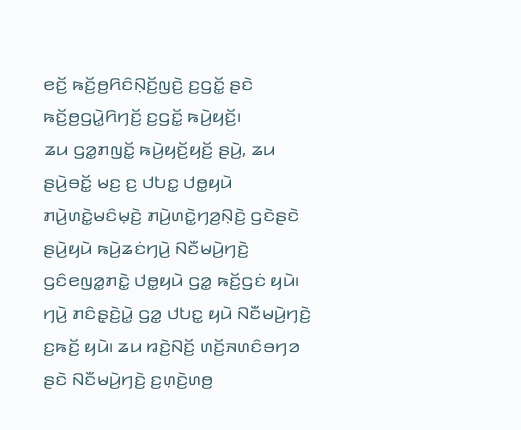ꤕꤢꤩ꤬ ꤒꤢꤩ꤬ꤥ꤬ꤖꤢꤨꤡ꤫ꤢꤩ꤬ꤜꤢꤧ꤬ ꤢ꤬ꤞꤢꤩ꤭ ꤔꤢꤧ ꤒꤢꤩ꤬ꤥ꤬ꤞꤣꤧ꤭ꤖꤚꤢꤩ꤬ ꤢ꤬ꤞꤢꤩ꤭ ꤒꤣꤧ꤬ꤟꤢꤩ꤬꤯
ꤘꤣ ꤞꤤ꤭ꤊꤜꤢꤩ꤭ ꤒꤣꤧ꤬ꤟꤢꤩ꤬ꤟꤢꤩ꤬ ꤔꤣꤧ꤬, ꤘꤣ ꤔꤣꤧ꤬ꤋꤢꤩ꤭ ꤗꤢ꤬ ꤢ꤬ ꤓꤝꤢ꤭ ꤓꤥ꤭ꤟꤣꤧ ꤊꤣꤧ꤬ꤛꤢꤧ꤭ꤗꤢꤨꤗ꤫ꤢꤧ꤬ ꤊꤣꤧ꤬ꤛꤢꤧ꤭ꤚꤤ꤬ꤡ꤫ꤢꤧ꤬ ꤞꤢꤧꤔꤢꤧ ꤔꤣꤧ꤬ꤟꤣꤧ ꤒꤣꤧ꤬ꤘꤢꤦꤚꤣꤧ꤬ ꤡꤢꤪꤗꤣꤧ꤬ꤚꤢꤧ꤬ ꤞꤢꤨꤕꤜꤤ꤭ꤊꤢꤧ꤭ ꤓꤥ꤭ꤟꤣꤧ ꤞꤤ꤭ ꤒꤢꤩ꤬ꤞꤢꤦ ꤟꤣꤧ꤯ ꤚꤣꤧ꤬ ꤊꤢꤨꤔ꤫ꤢꤧ꤬ꤣꤧ꤭ ꤞꤤ꤭ ꤓꤝꤢ꤭ ꤟꤣꤧ ꤡꤢꤪꤗꤣꤧ꤬ꤚꤢꤧ꤬ ꤢ꤬ꤒꤢꤩ꤬ ꤟꤣꤧ꤯ ꤘꤣ ꤙꤢꤧ꤬ꤡꤢꤩ꤬ ꤛꤢꤩ꤬ꤏꤛꤢꤨꤋꤚꤤ ꤔꤢꤧ ꤡꤢꤪꤗꤣꤧ꤬ꤚꤢꤧ꤬ ꤢ꤬ꤛ꤫ꤢꤧ꤬ꤛꤥ꤬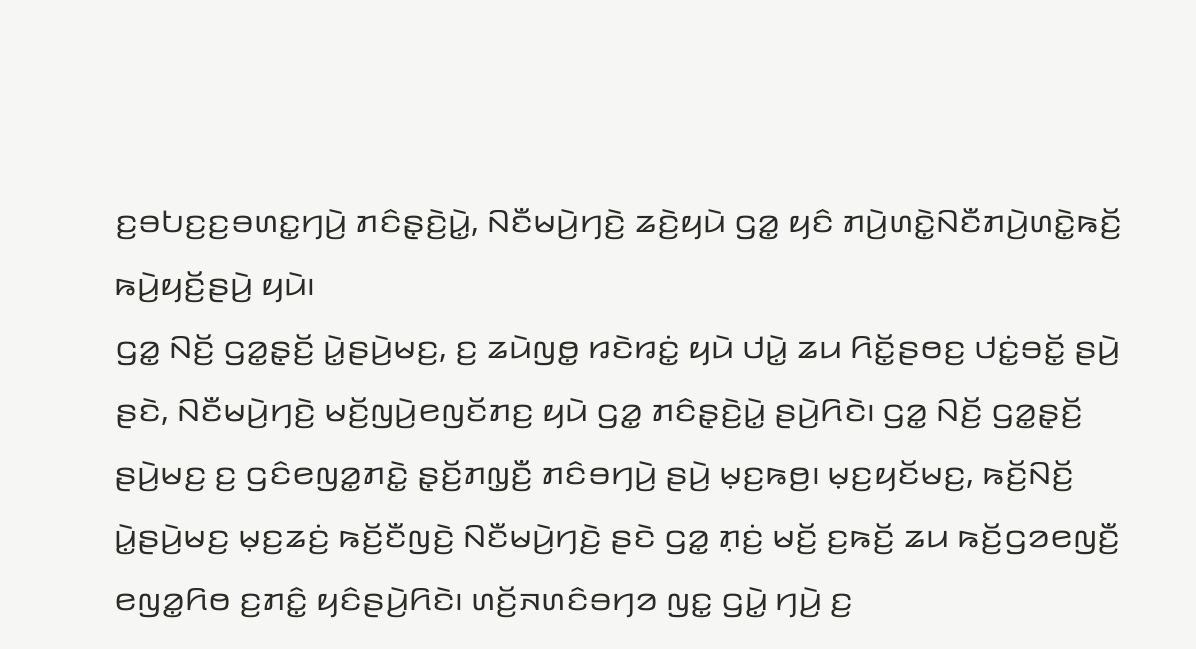ꤢ꤬ꤋꤝꤢ꤬ꤢ꤬ꤋꤛꤢ꤭ꤚꤣꤧ꤬ ꤊꤢꤨꤔ꤫ꤢꤧ꤬ꤣꤧ꤭, ꤡꤢꤪꤗꤣꤧ꤬ꤚꤢꤧ꤬ ꤘꤢꤧ꤬ꤟꤣꤧ ꤞꤤ꤭ ꤟꤢꤨ ꤊꤣꤧ꤬ꤛꤢꤧ꤭ꤡꤢꤪꤊꤣꤧ꤬ꤛꤢꤧ꤭ꤒꤢꤩ꤬ ꤒꤣꤧ꤬ꤟꤢꤩ꤬ꤔꤣꤧ꤬ ꤟꤣꤧ꤯
ꤞꤤ꤭ ꤡꤢꤩ꤬ ꤞꤤ꤭ꤔ꤫ꤢꤩ꤬ ꤣꤧ꤭ꤔꤣꤧ꤬ꤗꤢ꤬, ꤢ꤬ ꤘꤣꤧꤜꤥ꤭ ꤙꤢꤧꤙꤢꤦ꤭ ꤟꤣꤧ ꤓꤣꤧ꤭ ꤘꤣ ꤖꤢꤩ꤭ꤔꤥꤢ꤬ ꤓꤢꤦ꤭ꤋꤢꤩ꤭ ꤔꤣꤧ꤬ ꤔꤢꤧ, ꤡꤢꤪꤗꤣꤧ꤬ꤚꤢꤧ꤬ ꤗꤢꤩ꤬ꤜꤣꤧ꤬ꤕꤜꤢꤩꤊꤢ꤬ ꤟꤣꤧ ꤞꤤ꤭ ꤊꤢꤨꤔ꤫ꤢꤧ꤬ꤣꤧ꤭ ꤔꤣꤧ꤬ꤖꤢꤧ꤯ ꤞꤤ꤭ ꤡꤢꤩ꤬ ꤞꤤ꤭ꤔ꤫ꤢꤩ꤬ ꤔꤣꤧ꤬ꤗꤢ꤬ ꤢ꤬ ꤞꤢꤨꤕꤜꤤ꤭ꤊꤢꤧ꤭ ꤔ꤫ꤢꤩ꤬ꤊꤜ꤫ꤢꤪ꤬ ꤊꤢꤨꤋꤚꤣꤧ꤬ ꤔꤣꤧ꤬ ꤗ꤫ꤢ꤬ꤒꤥ꤬꤯ ꤗ꤫ꤢ꤬ꤟꤢꤩꤗꤢ꤬, ꤒꤢꤩ꤬ꤡꤢꤩ꤬ ꤣꤧ꤭ꤔꤣꤧ꤬ꤗꤢ꤬ ꤗ꤫ꤢ꤬ꤘꤢꤦ꤬ ꤒꤢꤩ꤬ꤢꤪꤜꤢꤧ꤬ ꤡꤢꤪꤗꤣꤧ꤬ꤚꤢꤧ꤬ ꤔꤢꤧ ꤞꤤ꤭ ꤊ꤫ꤢꤦ꤬ ꤗꤢꤩ꤬ ꤢ꤬ꤒꤢꤩ꤬ ꤘꤣ ꤒꤢꤩ꤬ꤞꤤꤕꤜꤢꤪ꤬ ꤕꤜꤤ꤭ꤖꤥ ꤢ꤬ꤊꤢꤨ꤭ ꤟꤢꤨꤔꤣꤧ꤬ꤖꤢꤧ꤯ ꤛꤢꤩ꤬ꤏꤛꤢꤨꤋꤚꤤ ꤜꤢ꤭ ꤞꤣꤧ꤭ ꤚꤣꤧ꤬ ꤢ꤬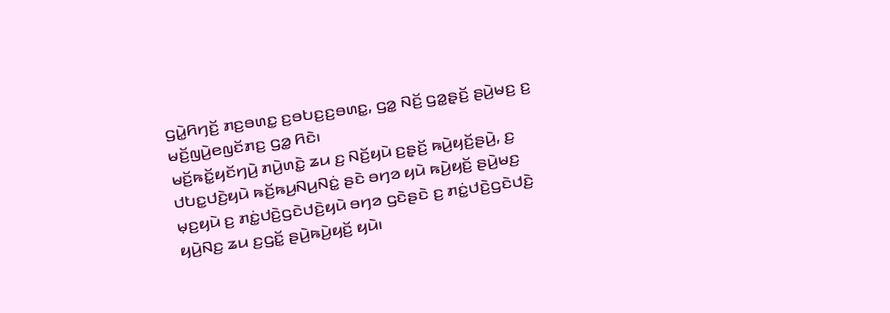ꤞꤣꤧ꤭ꤖꤚꤢꤩ꤬ ꤊꤢ꤬ꤋꤛꤢ꤭ ꤢ꤬ꤋꤝꤢ꤬ꤢ꤬ꤋꤛꤢ꤭, ꤞꤤ꤭ ꤡꤢꤩ꤬ ꤞꤤ꤭ꤔ꤫ꤢꤩ꤬ ꤔꤣꤧ꤬ꤗꤢ꤬ ꤢ꤬ ꤗꤢꤩ꤬ꤜꤣꤧ꤬ꤕꤜꤢꤩꤊꤢ꤬ ꤞꤤ꤭ ꤖꤢꤧ꤯
ꤗꤢꤩ꤬ꤒꤢꤩ꤭ꤟꤢꤩꤚꤣꤧ꤬ ꤊꤣꤧ꤬ꤛꤢꤧ꤭ ꤘꤣ ꤢ꤬ ꤡꤢꤩ꤬ꤟꤣꤧ ꤢ꤬ꤔ꤫ꤢꤩ꤬ ꤒꤣꤧ꤬ꤟꤢꤩ꤬ꤔꤣꤧ꤬, ꤢ꤬ ꤓꤝꤢ꤭ꤓꤢꤧ꤬ꤟꤣꤧ ꤒꤢꤩ꤬ꤒꤣ꤬ꤡꤣ꤬ꤡꤢꤦ꤭ ꤔꤢꤧ ꤋꤚꤤ ꤟꤣꤧ ꤒꤣꤧ꤬ꤟꤢꤩ꤬ ꤔꤣꤧ꤬ꤗꤢ꤬ ꤗ꤫ꤢ꤬ꤟꤣꤧ ꤢ꤬ ꤊꤢꤦ꤭ꤓꤢꤧ꤬ꤞꤢꤧꤓꤢꤧ꤬ꤟꤣꤧ ꤋꤚꤤ ꤞꤢꤧꤔꤢꤧ ꤢ꤬ ꤊꤢꤦ꤭ꤓꤢꤧ꤬ꤞꤢꤧꤓꤢꤧ꤬ ꤟꤣꤧ꤬ꤡꤢ꤬ ꤘꤣ ꤢ꤬ꤞꤢꤩ꤭ ꤔꤣꤧ꤬ꤒꤣꤧ꤬ꤟꤢꤩ꤬ ꤟꤣꤧ꤯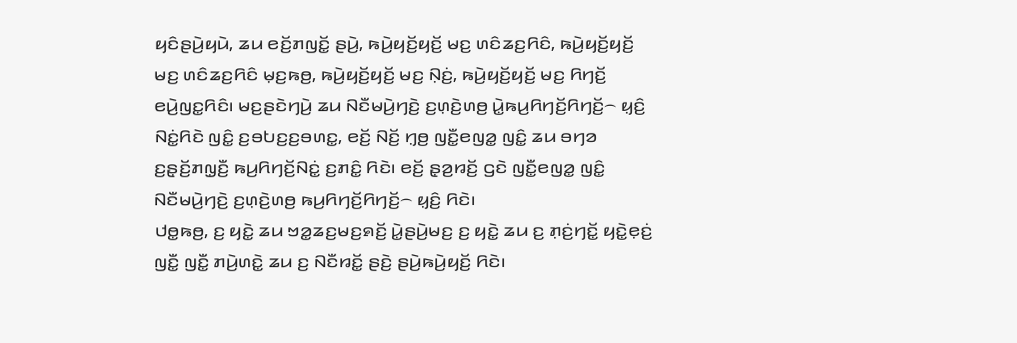ꤟꤢꤨꤔꤣꤧ꤬ꤟꤣꤧ, ꤘꤣ ꤕꤢꤩ꤬ꤊꤜꤢꤩ꤭ ꤔꤣꤧ꤬, ꤒꤣꤧ꤬ꤟꤢꤩ꤬ꤟꤢꤩ꤬ ꤗꤢ꤬ ꤛꤢꤨꤘꤢ꤬ꤖꤢꤨ, ꤒꤣꤧ꤬ꤟꤢꤩ꤬ꤟꤢꤩ꤬ ꤗꤢ꤬ ꤛꤢꤨꤘꤢ꤬ꤖꤢꤨ ꤗ꤫ꤢ꤬ꤒꤥ꤬, ꤒꤣꤧ꤬ꤟꤢꤩ꤬ꤟꤢꤩ꤬ ꤗꤢ꤬ ꤡ꤫ꤢꤦ꤬, ꤒꤣꤧ꤬ꤟꤢꤩ꤬ꤟꤢꤩ꤬ ꤗꤢ꤬ ꤖꤚꤢꤩ꤬ ꤕꤣꤧ꤬ꤜꤢ꤭ꤖꤢꤨ꤯ ꤗꤢ꤬ꤔꤢꤧꤚꤣꤧ꤬ ꤘꤣ ꤡꤢꤪꤗꤣꤧ꤬ꤚꤢꤧ꤬ ꤢ꤬ꤛ꤫ꤢꤧ꤬ꤛꤥ꤬ ꤣꤧ꤭ꤒꤣ꤬ꤖꤚꤢꤩ꤬ꤖꤚꤢꤩ꤬꤮ ꤟ꤫ꤢꤨ꤬ ꤡꤢꤦ꤭ꤖꤢꤧ ꤜꤢꤨ꤭ ꤢ꤬ꤋꤝꤢ꤬ꤢ꤬ꤋꤛꤢ꤭, ꤕꤢꤩ꤬ ꤡꤢꤩ꤬ ꤚ꤫ꤥ꤬ ꤜꤢꤪ꤭ꤕꤜꤤ꤭ ꤜꤢꤨ꤭ ꤘꤣ ꤋꤚꤤ ꤢ꤬ꤔ꤫ꤢꤩ꤬ꤊꤜ꤫ꤢꤪ꤬ ꤒꤣ꤬ꤖꤚꤢꤩ꤬ꤡꤢꤦ꤭ ꤢ꤬ꤊꤢꤨ꤭ ꤖꤢꤧ꤯ ꤕꤢꤩ꤬ ꤔ꤫ꤤ꤬ꤙꤢꤩ꤬ ꤞꤢꤧ ꤜꤢꤪ꤭ꤕꤜꤤ꤭ ꤜꤢꤨ꤭ ꤡꤢꤪꤗꤣꤧ꤬ꤚꤢꤧ꤬ ꤢ꤬ꤛ꤫ꤢꤧ꤬ꤛꤥ꤬ ꤒꤣ꤬ꤖꤚꤢꤩ꤬ꤖꤚꤢꤩ꤬꤮ ꤟ꤫ꤢꤨ꤬ ꤖꤢꤧ꤯
ꤓꤥ꤭ꤒꤥ꤬, ꤢ꤬ ꤟꤢꤧ꤭ ꤘꤣ ꤠꤤ꤭ꤘꤢ꤬ꤗꤢ꤬ꤎꤢꤩ꤬ ꤣꤧ꤭ꤔꤣꤧ꤬ꤗꤢ꤬ ꤢ꤬ ꤟꤢꤧ꤭ ꤘꤣ ꤢ꤬ ꤊ꤫ꤢꤦ꤬ꤚꤢꤩ꤭ ꤟꤢꤧ꤭ꤕ꤫ꤢꤦ꤬ ꤜꤢꤪ꤭ ꤜꤢꤪ꤭ ꤊꤣꤧ꤬ꤛꤢꤧ꤭ ꤘꤣ ꤢ꤬ ꤡꤢꤪꤙꤢꤩ꤭ ꤔꤢꤧ꤬ ꤔꤣꤧ꤬ꤒꤣꤧ꤬ꤟꤢꤩ꤬ ꤖꤢꤧ꤯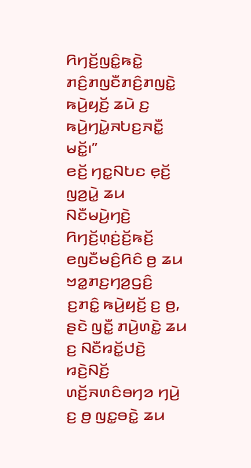ꤖꤚꤢꤩ꤬ꤜꤢꤨ꤭ꤒꤢꤧ꤭ ꤊꤢꤨ꤬ꤊꤜꤢꤪꤊꤢꤨ꤬ꤊꤜꤢꤧ꤭ ꤒꤣꤧ꤬ꤟꤢꤩ꤬ ꤘꤣꤧ ꤢ꤬ ꤒꤣꤧ꤬ꤚꤣꤧ꤭ꤏꤝꤢ꤬ꤏꤢꤪ꤭ ꤗꤢꤩ꤭꤯”
ꤕꤢꤩ꤬ ꤚꤢ꤭ꤡꤝꤢ ꤕ꤫ꤢꤩ꤬ ꤜꤤ꤬ꤣꤧ꤭ ꤘꤣ ꤡꤢꤪꤗꤣꤧ꤬ꤚꤢꤧ꤬ ꤖꤚꤢꤩ꤬ꤛ꤫ꤢꤦ꤬ꤢꤩ꤬ꤒꤢꤩ꤬ ꤕꤜꤢꤪꤗꤢꤨ꤬ꤖꤢꤨ ꤥ꤬ ꤘꤣ ꤠꤤ꤭ꤊꤢ꤬ꤚꤤ꤬ꤞꤢꤨ꤬ ꤢ꤬ꤊꤢꤨ꤭ ꤒꤣꤧ꤬ꤟꤢꤩ꤬ ꤢ꤬ ꤥ꤬, ꤔꤢꤧ ꤜꤢꤪ꤭ ꤊꤣꤧ꤬ꤛꤢꤧ꤭ ꤘꤣ ꤢ꤬ ꤡꤢꤪꤙꤢꤩ꤭ꤓꤢꤧ꤬ ꤙꤢꤧ꤬ꤡꤢꤩ꤬ ꤛꤢꤩ꤬ꤏꤛꤢꤨꤋꤚꤤ ꤚꤣꤧ꤬ ꤢ꤬ ꤥ꤬ ꤜꤢ꤭ꤋꤢꤧ꤭ ꤘꤣ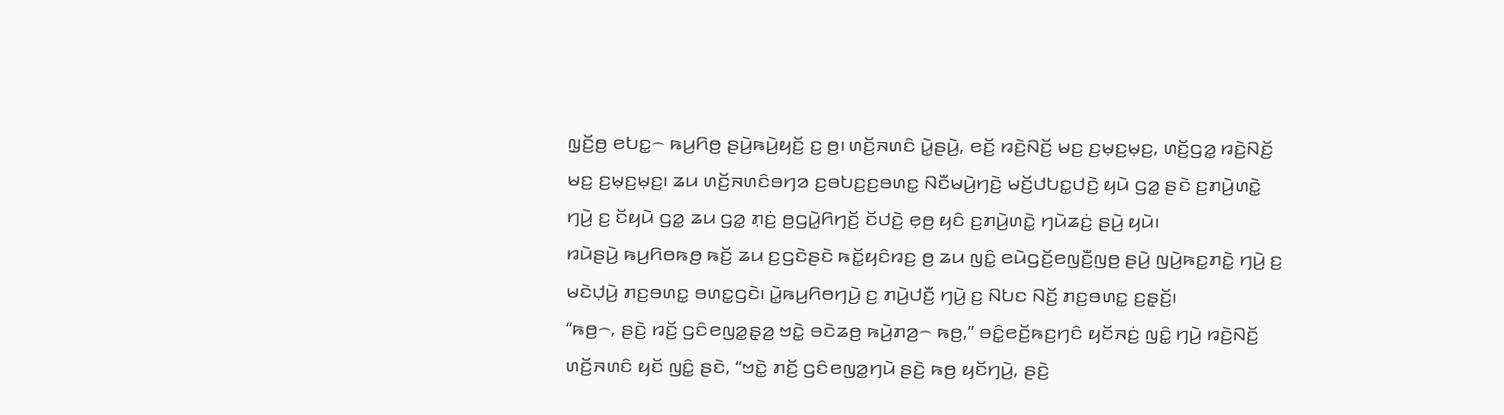ꤜ꤫ꤢꤩ꤬ꤥ꤬ ꤕꤝꤢ꤭꤮ ꤒꤣ꤬ꤖꤥ꤬ ꤔꤣꤧ꤬ꤒꤣꤧ꤬ꤟꤢꤩ꤬ ꤢ꤬ ꤥ꤬꤯ ꤛꤢꤩ꤬ꤏꤛꤢꤨ ꤣꤧ꤭ꤔꤣꤧ꤬, ꤕꤢꤩ꤬ ꤙꤢꤧ꤬ꤡꤢꤩ꤬ ꤗꤢ꤬ ꤢ꤬ꤗ꤫ꤢ꤬ꤗ꤫ꤢ꤬, ꤛꤢꤩ꤬ꤞꤤ꤭ ꤙꤢꤧ꤬ꤡꤢꤩ꤬ ꤗꤢ꤬ ꤢ꤬ꤗ꤫ꤢ꤬ꤗ꤫ꤢ꤬꤯ ꤘꤣ ꤛꤢꤩ꤬ꤏꤛꤢꤨꤋꤚꤤ ꤢ꤬ꤋꤝꤢ꤬ꤢ꤬ꤋꤛꤢ꤭ ꤡꤢꤪꤗꤣꤧ꤬ꤚꤢꤧ꤬ ꤗꤢꤩ꤬ꤓꤝꤢ꤭ꤓꤢꤧ꤬ ꤟꤣꤧ ꤞꤤ꤭ ꤔꤢꤧ ꤢ꤬ꤊꤣꤧ꤬ꤛꤢꤧ꤭ ꤚꤣꤧ꤬ ꤢ꤬ ꤢꤩꤟꤣꤧ ꤞꤤ꤭ ꤘꤣ ꤞꤤ꤭ ꤊ꤫ꤢꤦ꤬ ꤥ꤬ꤞꤣꤧ꤭ꤖꤚꤢꤩ꤬ ꤢꤩꤓꤢꤧ꤬ ꤕ꤫ꤥ꤬ ꤟꤢꤨ ꤢ꤬ꤊꤣꤧ꤬ꤛꤢꤧ꤭ ꤚꤣꤧꤘꤢꤦ꤬ ꤔꤣꤧ꤬ ꤟꤣꤧ꤯
ꤙꤣꤧꤔꤣꤧ꤬ ꤒꤣ꤬ꤖꤥꤒꤥ꤬ ꤒꤢꤩ꤬ ꤘꤣ ꤢ꤬ꤞꤢꤧꤔꤢꤧ ꤒꤢꤩ꤭ꤟꤢꤨꤙꤢ꤬ ꤥ꤬ ꤘꤣ ꤜꤢꤨ꤭ ꤕꤣꤧꤞꤢꤩ꤬ꤕꤜꤢꤪ꤬ꤜꤥ꤬ ꤔꤣꤧ꤬ ꤜꤣꤧ꤬ꤒꤢ꤭ꤊꤢꤧ꤭ ꤚꤣꤧ꤬ ꤢ꤬ ꤗꤢꤧꤓ꤫ꤣꤧ꤬ ꤊꤢ꤬ꤋꤛꤢ꤭ ꤋꤛꤢ꤭ꤞꤢꤧ꤯ ꤣꤧ꤭ꤒꤣ꤬ꤖꤥꤚꤣꤧ꤬ ꤢ꤬ ꤊꤣꤧ꤬ꤓꤢꤪ꤬ ꤚꤣꤧ꤬ ꤢ꤬ ꤡꤝꤢ ꤡꤢꤩ꤬ ꤊꤢ꤬ꤋꤛꤢ꤭ ꤢ꤬ꤔ꤫ꤢꤩ꤬꤯
“ꤒꤥ꤬꤮, ꤔꤢꤧ꤬ ꤙꤢꤩ꤬ ꤞꤢꤨꤕꤜꤤ꤭ꤔ꤫ꤤ꤬ ꤠꤢꤧ꤭ ꤋꤢꤧꤘꤥ꤬ ꤒꤣꤧ꤬ꤊꤤ꤬꤮ ꤒꤥ꤬,” ꤋꤢꤨ꤭ꤕꤢꤩ꤬ꤒꤢ꤬ꤚꤢꤨ ꤟꤢꤩꤏꤢꤦ꤬ ꤜꤢꤨ꤭ ꤚꤣꤧ꤬ ꤙꤢꤧ꤬ꤡꤢꤩ꤬ ꤛꤢꤩ꤬ꤏꤛꤢꤨ ꤟꤢꤩ ꤜꤢꤨ꤭ ꤔꤢꤧ, “ꤠꤢꤧ꤭ ꤊꤢꤩ꤬ ꤞꤢꤨꤕꤜꤤ꤭ꤚꤣꤧ ꤔꤢꤧ꤬ ꤒꤥ꤬ ꤟꤢꤩꤚꤣꤧ꤬, ꤔꤢꤧ꤬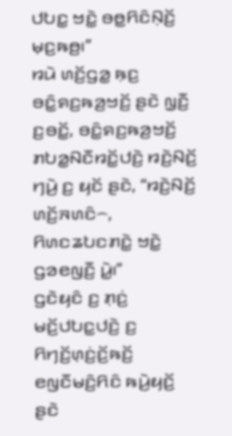ꤓꤝꤢ꤭ ꤠꤢꤧ꤭ ꤋꤥ꤭ꤖꤢꤨꤡ꤫ꤢꤩ꤬ ꤗ꤫ꤢ꤬ꤒꤥ꤬꤯”
ꤙꤣꤧ ꤛꤢꤩ꤬ꤞꤤ꤭ ꤒ꤫ꤢ꤬ ꤋꤢꤨ꤭ꤎꤢ꤬ꤒꤤ꤬ꤠꤢꤩ꤬ ꤔꤢꤧ ꤜ꤫ꤢꤪ꤬ ꤢ꤬ꤋꤢꤩ꤭, ꤋꤢꤨ꤭ꤎꤢ꤬ꤒꤤ꤬ꤠꤢꤩ꤬ ꤊꤝꤤ꤭ꤡꤢꤪꤙꤢꤩ꤭ꤓꤢꤧ꤬ ꤙꤢꤧ꤬ꤡꤢꤩ꤬ ꤚꤣꤧ꤬ ꤢ꤬ ꤟꤢꤩ ꤔꤢꤧ, “ꤙꤢꤧ꤬ꤡꤢꤩ꤬ ꤛꤢꤩ꤬ꤏꤛꤢꤨ꤮, ꤖꤛꤢꤘꤝꤢꤊꤢꤧ꤭ ꤠꤢꤧ꤭ ꤞꤤꤕꤜꤢꤪ꤬ ꤣꤧ꤭꤯”
ꤞꤢꤧꤟꤢꤨ ꤢ꤬ ꤊ꤫ꤢꤦ꤬ ꤗꤢꤩ꤬ꤓꤝꤢ꤭ꤓꤢꤧ꤬ ꤢ꤬ ꤖꤚꤢꤩ꤬ꤛ꤫ꤢꤦ꤬ꤢꤩ꤬ꤒꤢꤩ꤬ ꤕꤜꤢꤪꤗꤢꤨ꤬ꤖꤢꤨ ꤒꤣꤧ꤬ꤟꤢꤩ꤬ ꤔꤢꤧ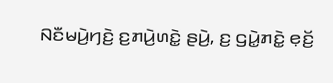ꤡꤢꤪꤗꤣꤧ꤬ꤚꤢꤧ꤬ ꤢ꤬ꤊꤣꤧ꤬ꤛꤢꤧ꤭ ꤔꤣꤧ꤬, ꤢ꤬ ꤞꤣꤧ꤭ꤊꤢꤧ꤭ ꤕ꤫ꤢꤩ꤬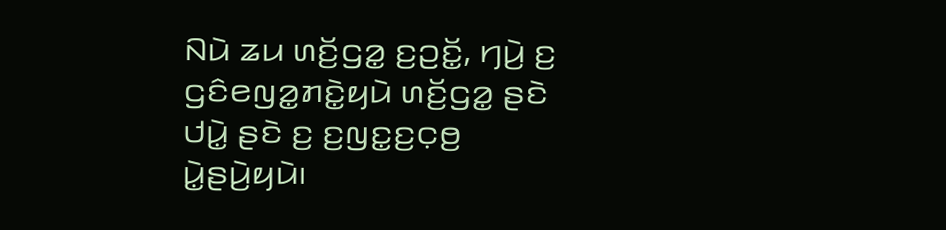ꤡꤣꤧ ꤘꤣ ꤛꤢꤩ꤬ꤞꤤ꤭ ꤢ꤬ꤑꤢꤩ꤭, ꤚꤣꤧ꤬ ꤢ꤬ ꤞꤢꤨꤕꤜꤤ꤭ꤊꤢꤧ꤭ꤟꤣꤧ ꤛꤢꤩ꤬ꤞꤤ꤭ ꤔꤢꤧ ꤓꤣꤧ꤭ ꤔꤢꤧ ꤢ꤬ ꤢ꤬ꤜꤢ꤭ꤢ꤬ꤍ꤫ꤥ꤬ ꤣꤧ꤭ꤔꤣꤧ꤬ꤟꤣꤧ꤯